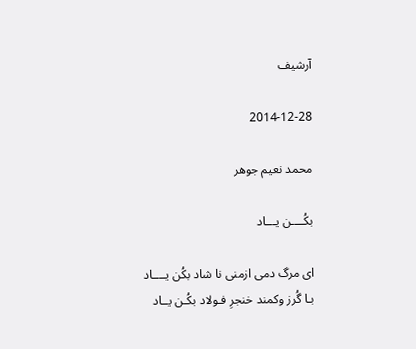آرشیف

2014-12-28

محمد نعیم جوهر

بکُــــن یـــاد

ای مرگ دمی ازمنی نا شاد بکُن یــــاد
بـا گُرز وکمند خنجرِ فـولاد بکُـن یــاد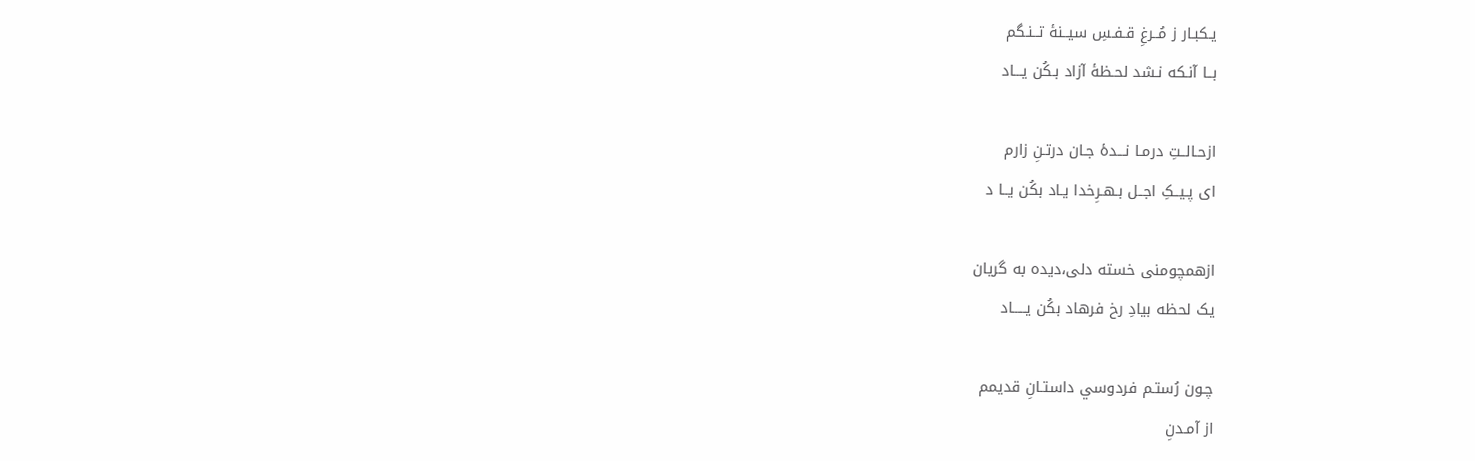یـکبـار ز مُــرغِ قـفـسِ سیــنۀ تــنـگم
بــا آنـکه نـشد لحـظۀ آزاد بـکُن یـــاد

ازحـالــتِ درمـا نـــدۀ جـان درتـنِ زارم
ای پـیــکِ اجــل بـهـرِخدا یـاد بکُن یــا د

ازهمچومنی خسته دلی،دیده به گریان
یک لحظه بیادِ رخ فرهاد بکُن یـــــاد

چـون رُستـم فردوسي داستـانِ قدیمم
از آمـدنِ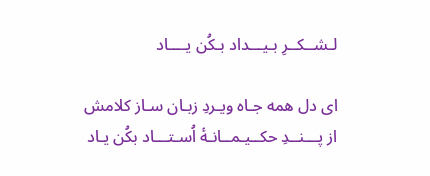لـشــکــرِ بـیـــداد بـکُن یــــاد

ای دل همه جـاه ویـردِ زبـان سـاز کلامش
از پـــنــدِ حکــیـمــانـۀ اُسـتـــاد بکُن یـاد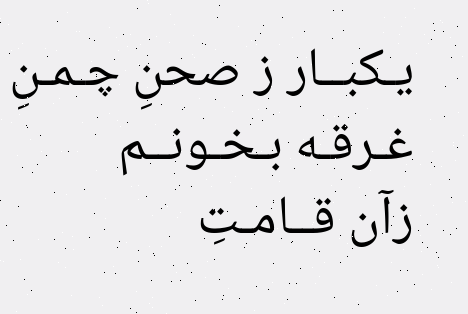یـکبــار ز صحنِ چـمـنِ غـرقـه بـخـونــم
زآن قــامـتِ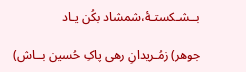بــشـکستـۀ،شمشاد بکُن یـاد

جوهر) زمُـریدانِ رهی پاکِ حُسین بــاش)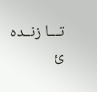تـــا زنــده ئ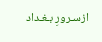ازسـرورِ بـغـداد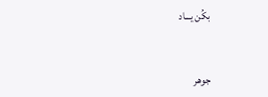بکُن یـــاد



جوهر